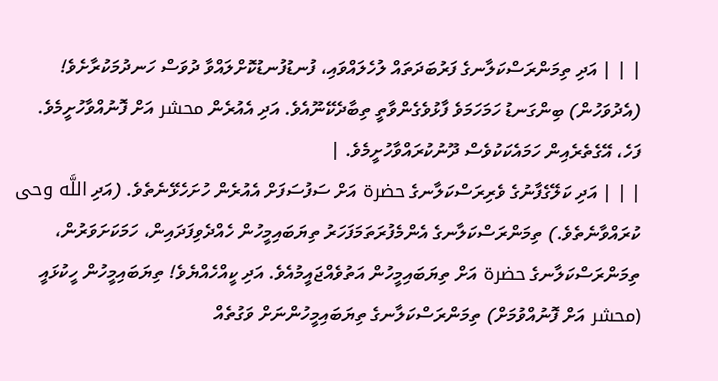| | | އަދި ތިމަންރަސްކަލާނގެ ފަރުބަދަތައް ލުހެލައްވައި، ފުނޑުފުނޑުކޮށްލައްވާ ދުވަސް ހަނދުމަކުރާށެވެ! (އެދުވަހުން) ބިންގަނޑު ހަމަހަމަވެ ފާޅުވެގެންވާތީ ތިބާދެކޭނޫއެވެ. އަދި އެއުރެން محشر އަށް ފޮނުއްވާހުށީމެވެ. ފަހެ، އޭގެތެރެއިން ހަމައެކަކުވެސް ދޫނުކުރައްވާހުށީމެވެ. |
| | | އަދި ކަލޭގެފާނުގެ ވެރިރަސްކަލާނގެ حضرة އަށް ސަފުސަފަށް އެއުރެން ހުށަހެޅޭނެތެވެ. (އަދި اللَّه وحى ކުރައްވާނެތެވެ.) ތިމަންރަސްކަލާނގެ އެންމެފުރަތަމަފަހަރު ތިޔަބައިމީހުން ހެއްދެވިފަދައިން، ހަމަކަށަވަރުން، ތިމަންރަސްކަލާނގެ حضرة އަށް ތިޔަބައިމީހުން އަތުވެއްޖައީމުއެވެ. އަދި ކީއްހެއްޔެވެ! ތިޔަބައިމީހުން ހީކުޅައީ (محشر އަށް ފޮނުއްވުމަށް) ތިމަންރަސްކަލާނގެ ތިޔަބައިމީހުންނަށް ވަގުތެއް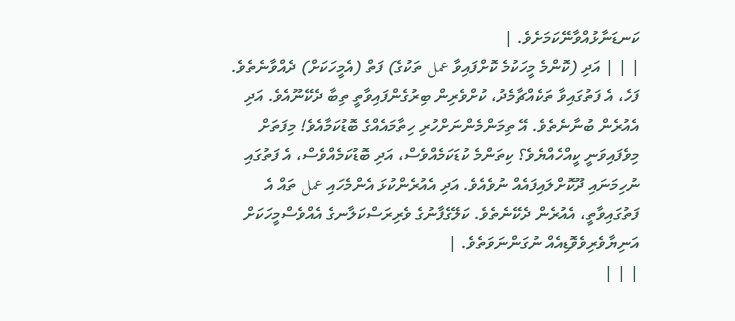ކަނޑަނާޅުއްވާނޭކަމަށެވެ. |
| | | އަދި (ކޮންމެ މީހަކުމެ ކޮށްފައިވާ عمل ތަކުގެ) ފަތް (އެމީހަކަށް) ދެއްވާނެތެވެ. ފަހެ، އެ ފަތުގައިވާ ތަކެއްޗާމެދު، ކުށްވެރިން ބިރުގެންފައިވާތީ ތިބާ ދެކޭނޫއެވެ. އަދި އެއުރެން ބުނާނެތެވެ. އޭ ތިމަންމެންނަށްހުރި ހިތާމައެއްގެ ބޮޑުކަމާއެވެ! މިފަތަށް މިވެފައިވަނީ ކީއްހެއްޔެވެ؟ ކިތަންމެ ކުޑަކަމެއްވެސް، އަދި ބޮޑުކަމެއްވެސް، އެ ފަތުގައި ނުހިމަނައި ދޫކޮށްލައިފައެއް ނުވެއެވެ. އަދި އެއުރެންކުޅަ އެންމެހައި عمل ތައް އެ ފަތުގައިވާތީ، އެއުރެން ދެކޭނެތެވެ. ކަލޭގެފާނުގެ ވެރިރަސްކަލާނގެ އެއްވެސްމީހަކަށް އަނިޔާވެރިވެވޮޑިއެއް ނުގަންނަވަތެވެ. |
| | |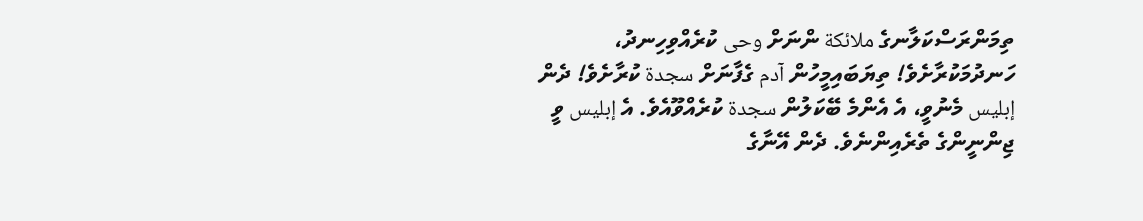ތިމަންރަސްކަލާނގެ ملائكة ންނަށް وحى ކުރެއްވިހިނދު، ހަނދުމަކުރާށެވެ! ތިޔަބައިމީހުން آدم ގެފާނަށް سجدة ކުރާށެވެ! ދެން إبليس މެނުވީ، އެ އެންމެ ބޭކަލުން سجدة ކުރެއްވޫއެވެ. އެ إبليس ވީ ޖިންނީންގެ ތެރެއިންނެވެ. ދެން އޭނާގެ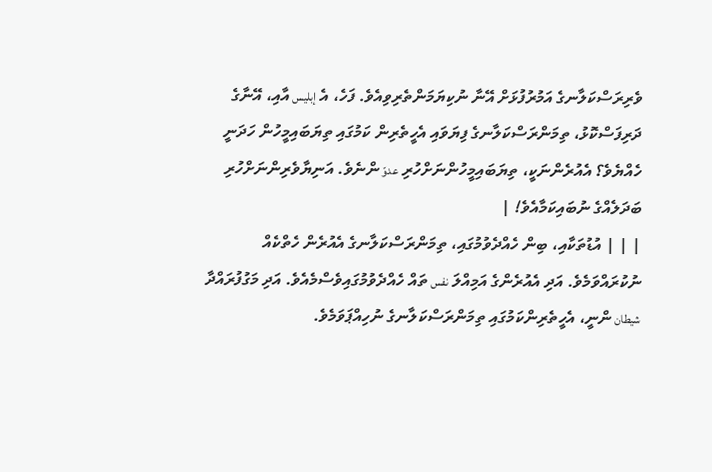ވެރިރަސްކަލާނގެ އަމުރުފުޅަށް އޭނާ ނުކިޔަމަންތެރިވިއެވެ. ފަހެ، އެ إبليس އާއި، އޭނާގެ ދަރިފަސްކޮޅު، ތިމަންރަސްކަލާނގެ ފިޔަވައި އެހީތެރިން ކަމުގައި ތިޔަބައިމީހުން ހަދަނީ ހެއްޔެވެ؟ އެއުރެންނަކީ، ތިޔަބައިމީހުންނަށްހުރި عدوّ ންނެވެ. އަނިޔާވެރިންނަށްހުރި ބަދަލެއްގެ ނުބައިކަމާއެވެ! |
| | | އުޑުތަކާއި، ބިން ހެއްދެވުމުގައި، ތިމަންރަސްކަލާނގެ އެއުރެން ހެތްކެއް ނުކުރައްވަމެވެ. އަދި އެއުރެންގެ އަމިއްލަ نفس ތައް ހެއްދެވުމުގައިވެސްމެއެވެ. އަދި މަގުފުރައްދާ شيطان ންނީ، އެހީތެރިންކަމުގައި ތިމަންރަސްކަލާނގެ ނުހިއްޕަވަމެވެ.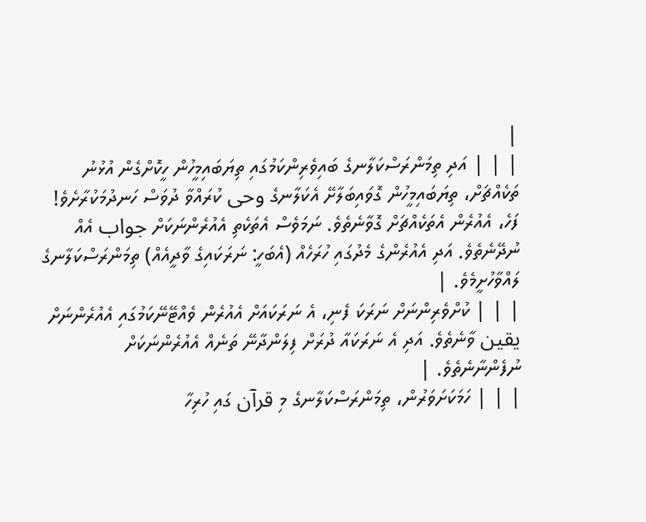|
| | | އަދި ތިމަންރަސްކަލާނގެ ބައިވެރިންކަމުގައި ތިޔަބައިމީހުން ހީކޮށްގެން އުޅުނު ތަކެއްޗަށް، ތިޔަބައިމީހުން ގޮވައިބަލާށޭ އެކަލާނގެ وحى ކުރައްވާ ދުވަސް ހަނދުމަކުރާށެވެ! ފަހެ، އެއުރެން އެތަކެއްޗަށް ގޮވާނެތެވެ. ނަމަވެސް އެތަކެތި އެއުރެންނަކަށް جواب އެއް ނުދޭނެތެވެ. އަދި އެއުރެންގެ މެދުގައި ހުރަހެއް (އެބަހީ: ނަރަކައިގެ ވާދީއެއް) ތިމަންރަސްކަލާނގެ ލައްވާހުށީމެވެ. |
| | | ކުށްވެރިންނަށް ނަރަކަ ފެނި، އެ ނަރަކައަށް އެއުރެން ވެއްޓޭނޭކަމުގައި އެއުރެންނަށް يقين ވާނެތެވެ. އަދި އެ ނަރަކައާ ދުރަށް ފިލަންދާނޭ ތަނެއް އެއުރެންނަކަށް ނުފެންނާނެތެވެ. |
| | | ހަމަކަށަވަރުން، ތިމަންރަސްކަލާނގެ މި قرآن ގައި ހުރިހާ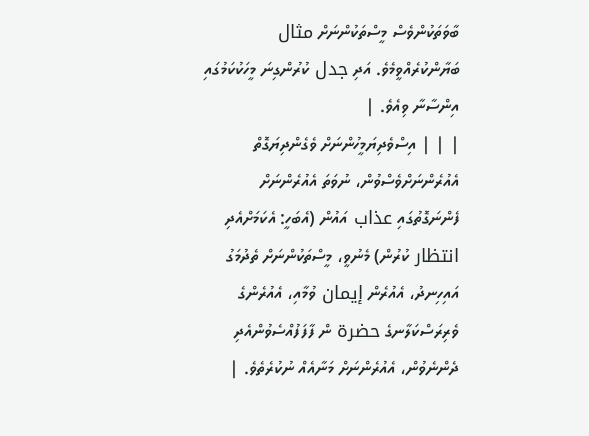ބާވަތަކުންވެސް މީސްތަކުންނަށް مثال ބަޔާންކުރެއްވީމެވެ. އަދި جدل ކުރުންގިނަ މީހަކުކަމުގައި އިންސާނާ ވިއެވެ. |
| | | އިސްވެދިޔަމީހުންނަށް ވެގެންދިޔަގޮތް އެއުރެންނަށްވެސްވުން، ނުވަތަ އެއުރެންނަށް ފެންނަގޮތުގައި عذاب އައުން (އެބަހީ: އެކަމަށްއެދި انتظار ކުރުން) މެނުވީ، މީސްތަކުންނަށް ތެދުމަގު އައިހިނދު، އެއުރެން إيمان ވުމާއި، އެއުރެންގެ ވެރިރަސްކަލާނގެ حضرة ން ފާފަފުއްސެވުންއެދި ދެންނެވުން، އެއުރެންނަށް މަނާއެއް ނުކުރެތެވެ. |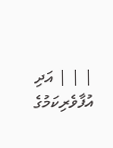| | | އަދި އުފާވެރިކަމުގެ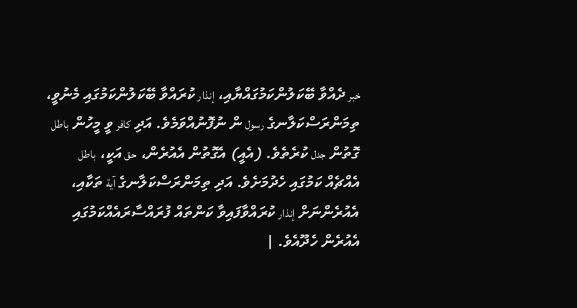خبر ދެއްވާ ބޭކަލުންކަމުގައްޔާއި، إنذار ކުރައްވާ ބޭކަލުންކަމުގައި މެނުވީ، ތިމަންރަސްކަލާނގެ رسول ން ނުފޮނުއްވަމެވެ. އަދި كافر ވީ މީހުން باطل ގޮތުން جدل ކުރެތެވެ. (އެއީ) އެގޮތުން އެއުރެން، حق އަކީ، باطل އެއްޗެއް ކަމުގައި ހެދުމަށެވެ. އަދި ތިމަންރަސްކަލާނގެ آية ތަކާއި، އެއުރެންނަށް إنذار ކުރައްވާފައިވާ ކަންތައް ފުރައްސާރައެއްކަމުގައި އެއުރެން ހެދޫއެވެ. |